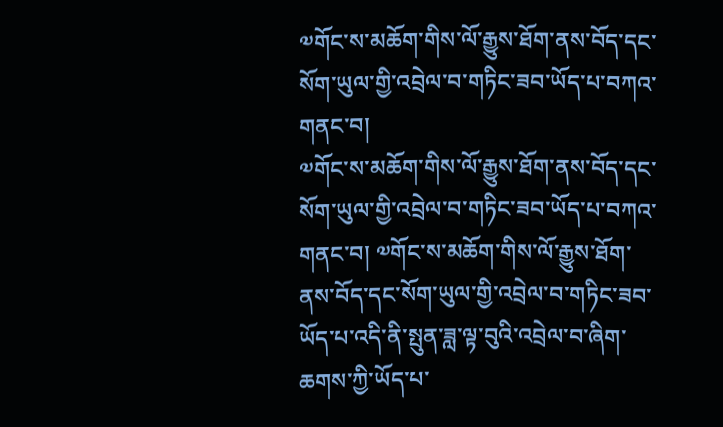༧གོང་ས་མཆོག་གིས་ལོ་རྒྱུས་ཐོག་ནས་བོད་དང་སོག་ཡུལ་གྱི་འབྲེལ་བ་གཏིང་ཟབ་ཡོད་པ་བཀའ་གནང་བ།
༧གོང་ས་མཆོག་གིས་ལོ་རྒྱུས་ཐོག་ནས་བོད་དང་སོག་ཡུལ་གྱི་འབྲེལ་བ་གཏིང་ཟབ་ཡོད་པ་བཀའ་གནང་བ། ༧གོང་ས་མཆོག་གིས་ལོ་རྒྱུས་ཐོག་ནས་བོད་དང་སོག་ཡུལ་གྱི་འབྲེལ་བ་གཏིང་ཟབ་ཡོད་པ་འདི་ནི་སྤུན་ཟླ་ལྟ་བུའི་འབྲེལ་བ་ཞིག་ཆགས་ཀྱི་ཡོད་པ་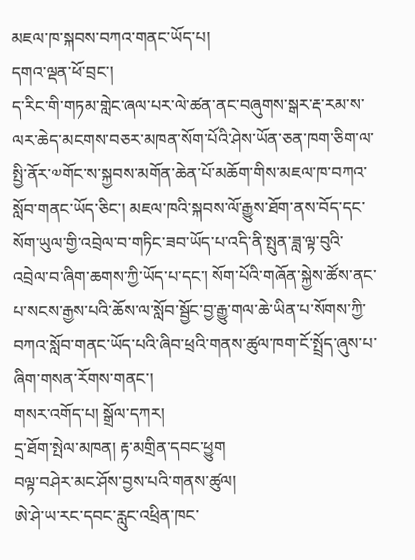མཇལ་ཁ་སྐབས་བཀའ་གནང་ཡོད་པ།
དགའ་ལྡན་ཕོ་བྲང་།
ད་རིང་གི་གཏམ་གླེང་ཞལ་པར་ལེ་ཚན་ནང་བཞུགས་སྒར་རྡ་རམ་ས་ལར་ཆེད་མངགས་བཅར་མཁན་སོག་པོའི་ཤེས་ཡོན་ཅན་ཁག་ཅིག་ལ་སྤྱི་ནོར་༧གོང་ས་སྐྱབས་མགོན་ཆེན་པོ་མཆོག་གིས་མཇལ་ཁ་བཀའ་སློབ་གནང་ཡོད་ཅིང་། མཇལ་ཁའི་སྐབས་ལོ་རྒྱུས་ཐོག་ནས་བོད་དང་སོག་ཡུལ་གྱི་འབྲེལ་བ་གཏིང་ཟབ་ཡོད་པ་འདི་ནི་སྤུན་ཟླ་ལྟ་བུའི་འབྲེལ་བ་ཞིག་ཆགས་ཀྱི་ཡོད་པ་དང་། སོག་པོའི་གཞོན་སྐྱེས་ཚོས་ནང་པ་སངས་རྒྱས་པའི་ཆོས་ལ་སློབ་སྦྱོང་བྱ་རྒྱུ་གལ་ཆེ་ཡིན་པ་སོགས་ཀྱི་བཀའ་སློབ་གནང་ཡོད་པའི་ཞིབ་ཕྲའི་གནས་ཚུལ་ཁག་ངོ་སྤྲོད་ཞུས་པ་ཞིག་གསན་རོགས་གནང་།
གསར་འགོད་པ། སྒྲོལ་དཀར།
དྲ་ཐོག་སྤེལ་མཁན། རྟ་མགྲིན་དབང་ཕྱུག
བལྟ་བཤེར་མང་ཤོས་བྱས་པའི་གནས་ཚུལ།
ཨེ་ཤེ་ཡ་རང་དབང་རླུང་འཕྲིན་ཁང་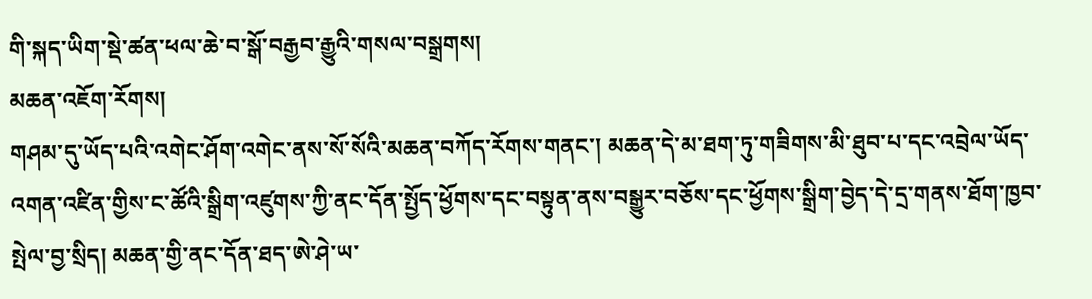གི་སྐད་ཡིག་སྡེ་ཚན་ཕལ་ཆེ་བ་སྒོ་བརྒྱབ་རྒྱུའི་གསལ་བསྒྲགས།
མཆན་འཇོག་རོགས།
གཤམ་དུ་ཡོད་པའི་འགེང་ཤོག་འགེང་ནས་སོ་སོའི་མཆན་བཀོད་རོགས་གནང་། མཆན་དེ་མ་ཐག་ཏུ་གཟིགས་མི་ཐུབ་པ་དང་འབྲེལ་ཡོད་འགན་འཛིན་གྱིས་ང་ཚོའི་སྒྲིག་འཛུགས་ཀྱི་ནང་དོན་སྤྱོད་ཕྱོགས་དང་བསྟུན་ནས་བསྒྱུར་བཅོས་དང་ཕྱོགས་སྒྲིག་བྱེད་དེ་དྲ་གནས་ཐོག་ཁྱབ་སྤེལ་བྱ་སྲིད། མཆན་གྱི་ནང་དོན་ཐད་ཨེ་ཤེ་ཡ་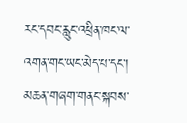རང་དབང་རླུང་འཕྲིན་ཁང་ལ་འགན་གང་ཡང་མེད་པ་དང་། མཆན་གཞག་གནང་སྐབས་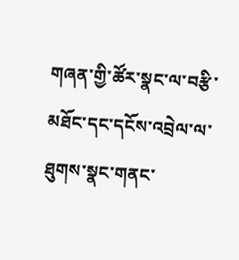གཞན་གྱི་ཚོར་སྣང་ལ་བརྩི་མཐོང་དང་དངོས་འབྲེལ་ལ་ཐུགས་སྣང་གནང་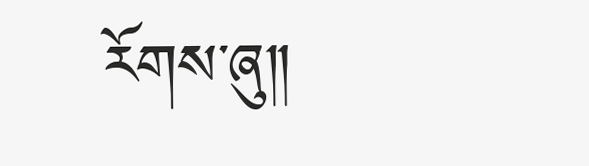རོགས་ཞུ༎